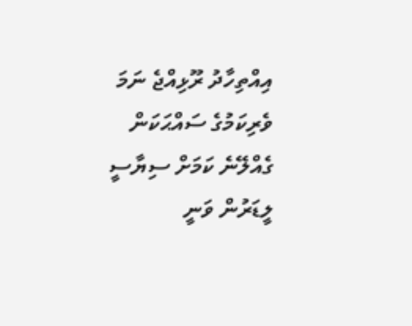އިއްތިހާދު ރޫޅިއްޖެ ނަމަ ވެރިކަމުގެ ސައްޙަކަން ގެއްލޭނެ ކަމަށް ސިޔާސީ ލީޑަރުން ވަނީ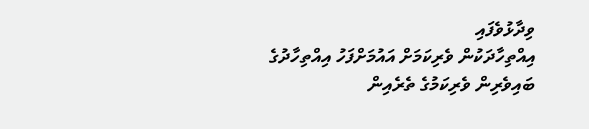ވިދާޅުވެފައި
އިއްތިހާދަކުން ވެރިކަމަށް އައުމަށްފަހު އިއްތިހާދުގެ ބައިވެރިން ވެރިކަމުގެ ތެރެއިން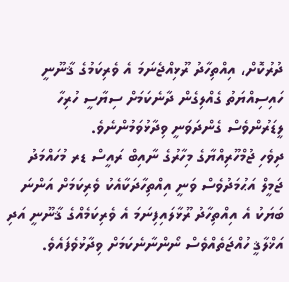ދުރުކޮށް، އިއްތިހާދު ރޫޅިއްޖެނަމަ އެ ވެރިކަމުގެ ޤާނޫނީ ހައިސިއްޔަތު ގެއްލިގެން ދާނެކަމަށް ސިޔާސީ ހުރިހާ ލީޑަރުންވެސް ގެންދަވަނީ ވިދާޅުވަމުންނެވެ.
ދިވެހި ޖުމްހޫރިއްޔާގެ މިހާރުގެ ނާއިބް ރައީސް ޑރ މުހައްމަދު ޖަމީލް އަޙުމަދުވެސް ވަނީ އިއްތިހާދަކާއެކު ވެރިކަމަށް އަންނަ ބަޔަކު އެ އިއްތިހާދު ރޫޅާލައިފިނަމަ އެ ވެރިކަމެއްގެ ޤާނޫނީ އަދި އަޚްލާޤީ ހުއްޖަތެއްވެސް ނޯންނާނެކަމަށް ވިދާޅުވެފައެވެ.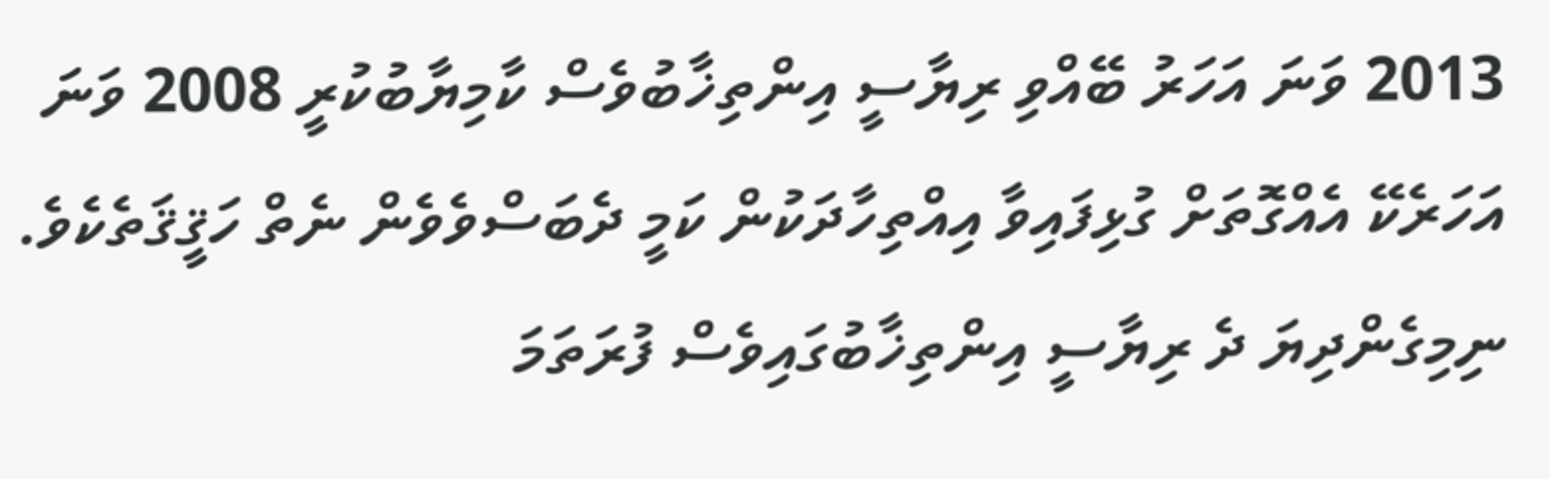2013 ވަނަ އަހަރު ބޭއްވި ރިޔާސީ އިންތިޚާބުވެސް ކާމިޔާބުކުރީ 2008 ވަނަ އަހަރެކޭ އެއްގޮތަށް ގުޅިފައިވާ އިއްތިހާދަކުން ކަމީ ދެބަސްވެވެން ނެތް ހަޤީޤަތެކެވެ. ނިމިގެންދިޔަ ދެ ރިޔާސީ އިންތިޚާބުގައިވެސް ފުރަތަމަ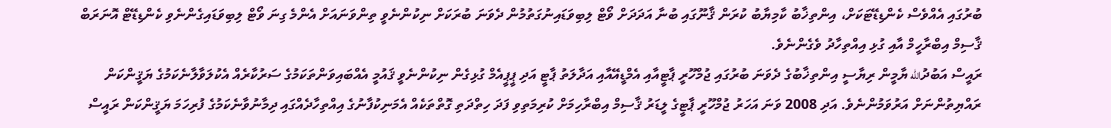ބުރުގައި އެއްވެސް ކެންޑިޑޭޓަކަށް، އިންތިޚާބު ކާމިޔާބު ކުރަން ޤާނޫގައި ބުނާ އަދަދަށް ވޯޓް ލިބިވަޑައިނުގަތުމުން ދެވަނަ ބުރަކަށް ނިކުންނެވީ ތިންވަނައަށް އެންމެ ގިނަ ވޯޓް ލިބިވަޑައިގެންނެވި ކެންޑިޑޭޓް އޮނަރަބް ޤާސިމް އިބްރާހީމް އާއި ގުޅި އިއްތިހާދު ވެގެންނެވެ.
ރައީސް އަބުދުالله ޔާމީން ރިޔާސީ އިންތިޚާބުގެ ދެވަނަ ބުރުގައި ޖުމްހޫރީ ޕާޓީއާއި އެމްޑީއޭއާއި އަދާލަތު ޕާޓީ އަދި ޕީޕީއެމް ގުޅިގެން ނިކުންނެވީ ޤައުމީ އެއްބައިވަންތަކަމުގެ ސަރުކާރެއް އެކުލަވާލާނެކަމުގެ ޔަޤީންކަން ރައްޔިތުންނަށް އަރުވަމުންނެވެ. އަދި 2008 ވަނަ އަހަރު ޖުމްހޫރީ ޕާޓީގެ ލީޑަރު ޤާސިމް އިބްރާހިމަށް ކުރިމަތިވި ފަދަ ހިތްދަތި ގޮތްތަކެއް އެމަނިކުފާނުގެ އިއްތިހާދެއްގައި ދިމާނުވާނެކަމުގެ ފުރިހަމަ ޔަޤީންކަން ރައީސް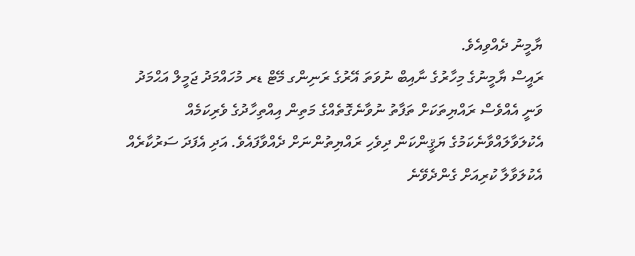ޔާމީނު ދެއްވިއެވެ.
ރައީސް ޔާމީނުގެ މިހާރުގެ ނާއިބް ނުވަތަ އޭރުގެ ރަނިންގ މޭޓް ޑރ މުހައްމަދު ޖަމީލް އަޙްމަދު ވަނީ އެއްވެސް ރައްޔިތަކަށް ތަފާތު ނުވާނެގޮތެއްގެ މަތިން އިއްތިހާދުގެ ވެރިކަމެއް އެކުލަވާލައްވާނެކަމުގެ ޔަޤީންކަން ދިވެހި ރައްޔިތުންނަށް ދެއްވާފައެވެ. އަދި އެފަދަ ސަރުކާރެއް އެކުލަވާލާ ކުރިއަށް ގެންދެވޭނެ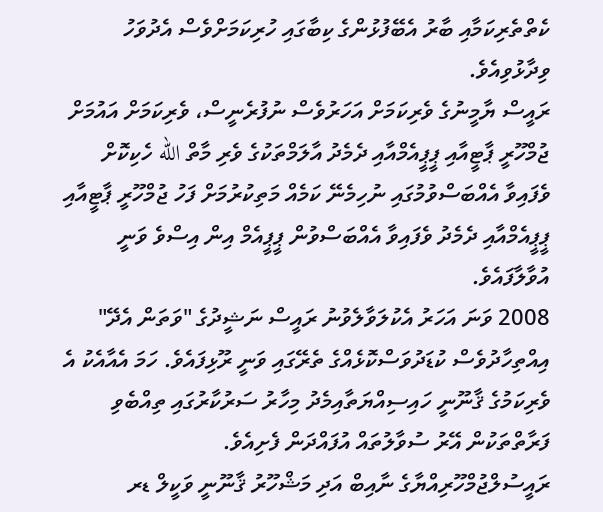ކެތްތެރިކަމާއި ބާރު އެބޭފުޅުންގެ ކިބާގައި ހުރިކަމަށްވެސް އެދުވަހު ވިދާޅުވިއެވެ.
ރައީސް ޔާމީނުގެ ވެރިކަމަށް އަހަރުވެސް ނުފުރެނީސް، ވެރިކަމަށް އައުމަށް ޖުމްހޫރީ ޕާޓީއާއި ޕީޕީއެމްއާއި ދެމެދު އާލަމްތަކުގެ ވެރި މާތް الله ހެކިކޮށް ވެފައިވާ އެއްބަސްވުމުގައި ނުހިމެނޭ ކަމެއް މަތިކުރުމަށް ފަހު ޖުމްހޫރީ ޕާޓީއާއި ޕީޕީއެމްއާއި ދެމެދު ވެފައިވާ އެއްބަސްވުން ޕީޕީއެމް އިން އިސްވެ ވަނީ އުވާލާފައެވެ.
2008 ވަނަ އަހަރު އެކުލަވާލެވުނު ރައީސް ނަޝީދުގެ "ވަތަން އެދޭ" އިއްތިހާދުވެސް ކުޑަދުވަސްކޮޅެއްގެ ތެރޭގައި ވަނީ ރޫޅިފައެވެ. ހަމަ އެއާއެކު އެ ވެރިކަމުގެ ޤާނޫނީ ހައިސިއްޔަތާއިމެދު މިހާރު ސަރުކާރުގައި ތިއްބެވި ފަރާތްތަކުން އޭރު ސުވާލުތައް އުފައްދަން ފެށިއެވެ.
ރައީސުލްޖުމްހޫރިއްޔާގެ ނާއިބް އަދި މަޝްހޫރު ޤާނޫނީ ވަކީލް ޑރ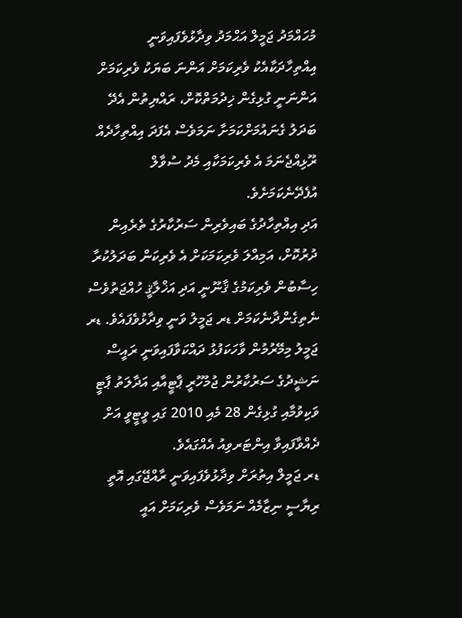މުހައްމަދު ޖަމީލް އަޙްމަދު ވިދާޅުވެފައިވަނީ އިއްތިހާދަކާއެކު ވެރިކަމަށް އަންނަ ބަޔަކު ވެރިކަމަށް އަންނަނީ ގުޅިގެން ޚިދުމަތްކޮށް، ރައްޔިތުން އެދޭ ބަދަލު ގެނައުމަށްކަމަށާ ނަމަވެސް އެފަދަ އިއްތިހާދެއް ރޫޅިއްޖެނަމަ އެ ވެރިކަމަކާއި މެދު ސުވާލް އުފެދޭނެކަމަށެވެ.
އަދި އިއްތިހާދުގެ ބައިވެރިން ސަރުކާރުގެ ތެރެއިން ދުރުކޮށް، އަމިއްލަ ވެރިކަމަކަށް އެ ވެރިކަން ބަދަލުކުރާ ހިސާބުން ވެރިކަމުގެ ޤާނޫނީ އަދި އަޚްލާޤީ ހުއްޖަތުވެސް ނެތިގެންދާނެކަމަށް ޑރ ޖަމީލު ވަނީ ވިދާޅުވެފައެވެ. ޑރ ޖަމީލު މިމޭރުމުން ވާހަކަފުޅު ދައްކަވާފައިވަނީ ރައީސް ނަޝީދުގެ ސަރުކާރުން ޖުމުހޫރީ ޕާޓީއާއި އަދާލަތު ޕާޓީ ވަކިވުމާއި ގުޅިގެން 28 މެއި 2010 ގައި ވީޓީވީ އަށް ދެއްވާފައިވާ އިންޓަރވިއު އެއްގައެވެ.
ޑރ ޖަމީލް އިތުރަށް ވިދާޅުވެފައިވަނީ ރާއްޖޭގައި އޮތީ ރިޔާސީ ނިޒާމެއް ނަމަވެސް ވެރިކަމަށް އައީ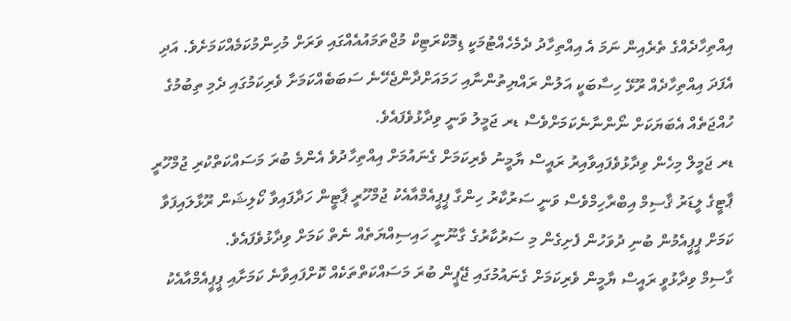އިއްތިހާދެއްގެ ތެރެއިން ނަމަ އެ އިއްތިހާދު ދެމެހެއްޓުމަކީ ޑިމޮކްރަޓިކް މުޖްތަމައުއެއްގައި ވަރަށް މުހިންމުކަމެއްކަމަށެވެ. އަދި އެފަދަ އިއްތިހާދެއް ރޫޅޭ ހިސާބަކީ އަލުން ރައްޔިތުންނާއި ހަމައަށްދާންޖެހޭނެ ސަބަބެއްކަމަށާ ވެރިކަމުގައި ދެމި ތިބުމުގެ ހުއްޖަތެއް އެބަޔަކަށް ނޯންނާނެކަމަށްވެސް ޑރ ޖަމީލު ވަނީ ވިދާޅުވެފައެވެ.
ޑރ ޖަމީލް މިހެން ވިދާޅުވެފައިވާއިރު ރައީސް ޔާމީނު ވެރިކަމަށް ގެނައުމަށް އިއްތިހާދުވެ އެންމެ ބުރަ މަސައްކަތްކުރި ޖުމްހޫރީ ޕާޓީގެ ލީޑަރު ޤާސިމް އިބްރާހިމްވެސް ވަނީ ސަރުކާރު ހިންގާ ޕީޕީއެމްއާއެކު ޖުމްހޫރީ ޕާޓީން ހަދާފައިވާ ކޯލިޝަން ރޫޅާލައިފަވާ ކަމަށް ޕީޕީއެމުން ބުނި ދުވަހުން ފެށިގެން މި ސަރުކާރުގެ ގާނޫނީ ހައިސިއްޔަތެއް ނެތް ކަމަށް ވިދާޅުވެފައެވެ.
ގާސިމް ވިދާޅުވީ ރައީސް ޔާމީން ވެރިކަމަށް ގެނައުމުގައި ޖޭޕީން ބުރަ މަސައްކަތްތަކެއް ކޮށްފައިވާނެ ކަމަށާއި ޕީޕީއެމްއާއެކު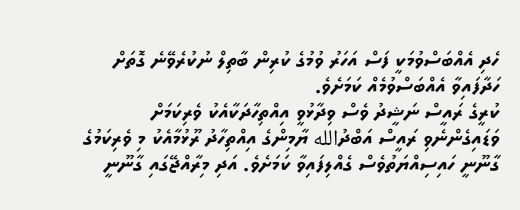ހެދި އެއްބަސްވުމަކީ ފަސް އަހަރު ވުމުގެ ކުރިން ބާތިލް ނުކުރެވޭނެ ގޮތަށް ހަދާފައިވާ އެއްބަސްވުމެއް ކަމަށެވެ.
ކުރީގެ ރައީސް ނަޝީދު ވެސް ވިދާޅުވީ އިއްތިހާދަކާއެކު ވެރިކަމަށް ވަޑައިގެންނެވި ރައީސް އަބްދުالله ޔާމިންގެ އިއްތިހާދު ރޫޅުމާއެކު މި ވެރިކަމުގެ ގާނޫނީ ހައިސިއްޔަތުވެސް ގެއްލިފައިވާ ކަމަށެވެ. އަދި މިރާއްޖޭގައި ގާނޫނީ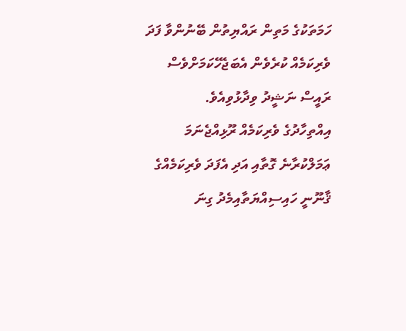ހަމަތަކުގެ މަތިން ރައްޔިތުން ބޭނުންވާ ފަދަ ވެރިކަމެއް ކުރެވެން އެބަޖެހޭކަމަށްވެސް ރައީސް ނަޝީދު ވިދާޅުވިއެވެ.
އިއްތިހާދުގެ ވެރިކަމެއް ރޫޅިއްޖެނަމަ ޢަމަލްކުރާނެ ގޮތާއި އަދި އެފަދަ ވެރިކަމެއްގެ ޤާނޫނީ ހައިސިއްޔަތާއިމެދު ގިނަ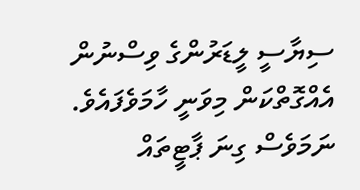ސިޔާސީ ލީޑަރުންގެ ވިސްނުން އެއްގޮތްކަން މިވަނީ ހާމަވެފައެވެ. ނަމަވެސް ގިނަ ޕާޓީތައް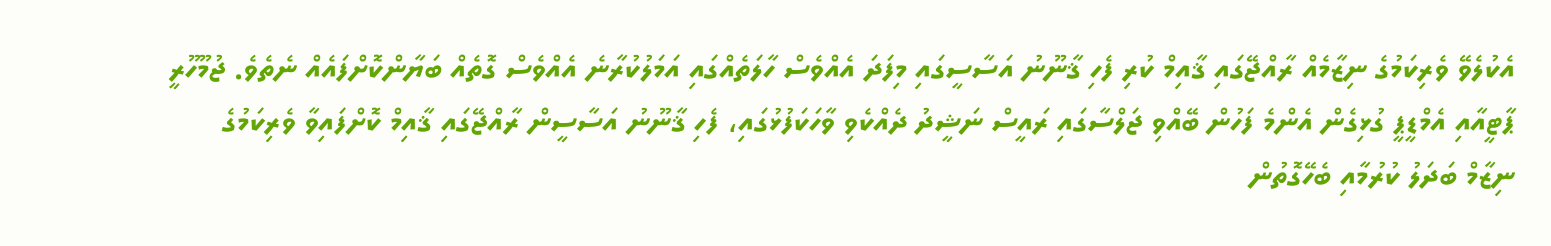އެކުލެވޭ ވެރިކަމުގެ ނިޒާމެއް ރާއްޖޭގައި ޤާއިމް ކުރި ފެހި ޤާނޫނު އަސާސީގައި މިފަދަ އެއްވެސް ހާލަތެއްގައި އަމަލުކުރާނެ އެއްވެސް ގޮތެއް ބަޔާންކޮށްފައެއް ނެތެވެ. ޖުމޫހޫރީ ޕާޓީއާއި އެމްޑީޕީ ގުޅިގެން އެންމެ ފަހުން ބޭއްވި ޖަލްސާގައި ރައީސް ނަޝީދު ދެއްކެވި ވާހަކަފުޅުގައި، ފެހި ޤާނޫނު އަސާސީން ރާއްޖޭގައި ޤާއިމް ކޮށްފައިވާ ވެރިކަމުގެ ނިޒާމް ބަދަލު ކުރުމާއި ބެހޭގޮތުން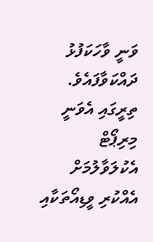ވަނީ ވާހަކަފުޅު ދައްކަވާފައެވެ.
ތިރީގައި އެވަނީ މިރިޕޯޓް އެކުލަވާލުމަށް އެއްކުރި ވީޑިއޯތަކާއި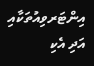އިންޓަރވިއުތަކާއި އަދި އެކި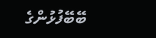ބޭބޭފުޅުންގެ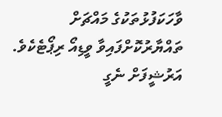ވާހަކަފުޅުތަކުގެ މައްޗަށް ތައްޔާރުކޮށްފައިވާ ވީޑިއޯ ރިޕޯޓެކެވެ.
އަރުޝީފަށް ނެގީ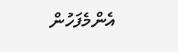އެންމެފަހުން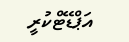އަޕްޑޭޓްކުރީ